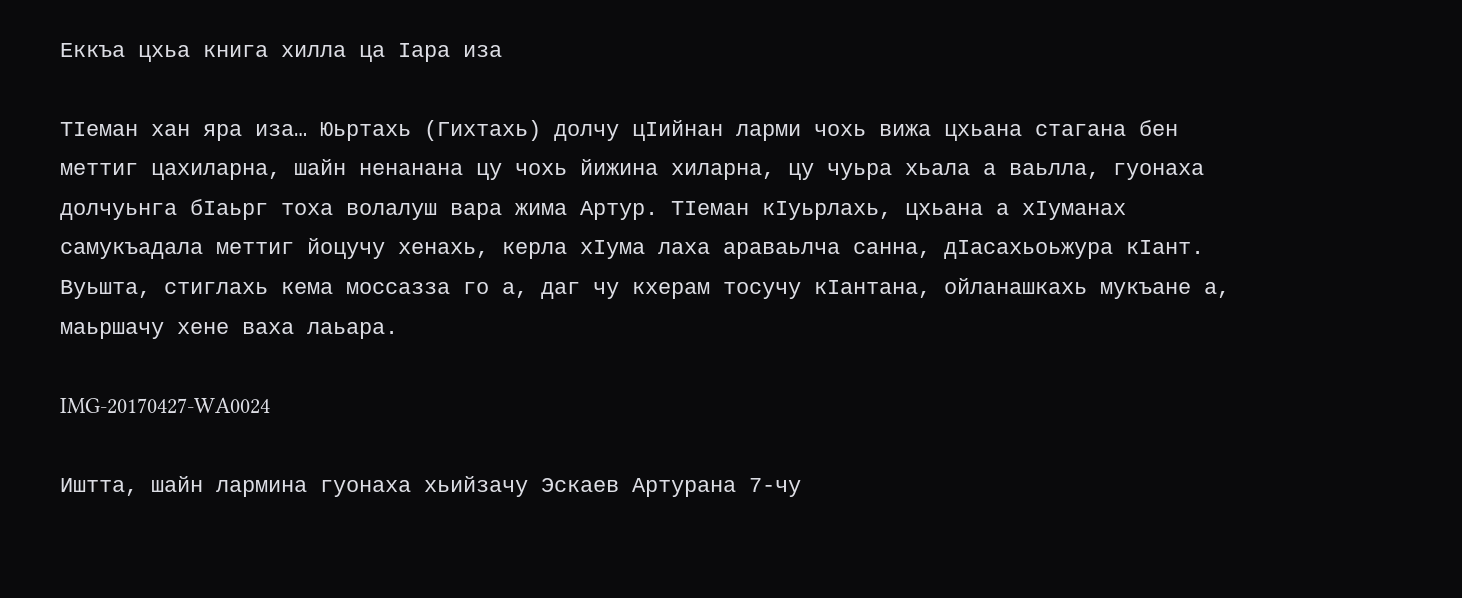Еккъа цхьа книга хилла ца Iара иза

ТIеман хан яра иза… Юьртахь (Гихтахь) долчу цIийнан ларми чохь вижа цхьана стагана бен меттиг цахиларна, шайн ненанана цу чохь йижина хиларна, цу чуьра хьала а ваьлла, гуонаха долчуьнга бIаьрг тоха волалуш вара жима Артур. ТIеман кIуьрлахь, цхьана а хIуманах самукъадала меттиг йоцучу хенахь, керла хIума лаха араваьлча санна, дIасахьоьжура кIант. Вуьшта, стиглахь кема моссазза го а, даг чу кхерам тосучу кIантана, ойланашкахь мукъане а, маьршачу хене ваха лаьара.

IMG-20170427-WA0024

Иштта, шайн лармина гуонаха хьийзачу Эскаев Артурана 7-чу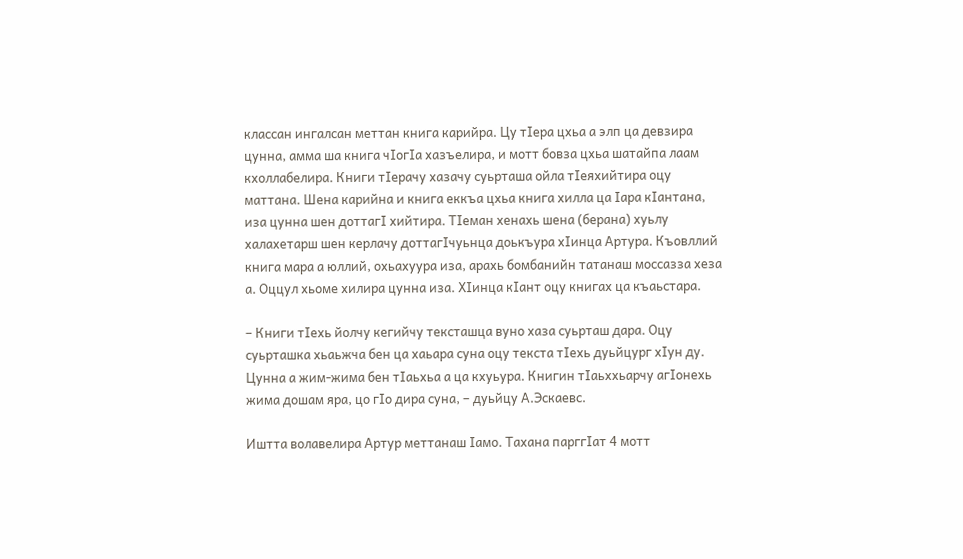классан ингалсан меттан книга карийра. Цу тIера цхьа а элп ца девзира цунна, амма ша книга чIогIа хазъелира, и мотт бовза цхьа шатайпа лаам кхоллабелира. Книги тIерачу хазачу суьрташа ойла тIеяхийтира оцу маттана. Шена карийна и книга еккъа цхьа книга хилла ца Iара кIантана, иза цунна шен доттагI хийтира. ТIеман хенахь шена (берана) хуьлу халахетарш шен керлачу доттагIчуьнца доькъура хIинца Артура. Къовллий книга мара а юллий, охьахуура иза, арахь бомбанийн татанаш моссазза хеза а. Оццул хьоме хилира цунна иза. ХIинца кIант оцу книгах ца къаьстара.

– Книги тIехь йолчу кегийчу тексташца вуно хаза суьрташ дара. Оцу суьрташка хьаьжча бен ца хаьара суна оцу текста тIехь дуьйцург хIун ду. Цунна а жим-жима бен тIаьхьа а ца кхуьура. Книгин тIаьххьарчу агIонехь жима дошам яра, цо гIо дира суна, – дуьйцу А.Эскаевс.

Иштта волавелира Артур меттанаш Iамо. Тахана парггIат 4 мотт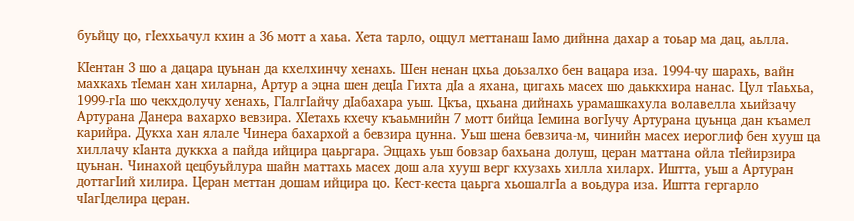буьйцу цо, гIеххьачул кхин а 36 мотт а хаьа. Хета тарло, оццул меттанаш Iамо дийнна дахар а тоьар ма дац, аьлла.

КIентан 3 шо а дацара цуьнан да кхелхинчу хенахь. Шен ненан цхьа доьзалхо бен вацара иза. 1994-чу шарахь, вайн махкахь тIеман хан хиларна, Артур а эцна шен децIа Гихта дIа а яхана, цигахь масех шо даьккхира нанас. Цул тIаьхьа, 1999-гIа шо чекхдолучу хенахь, ГIалгIайчу дIабахара уьш. Цкъа, цхьана дийнахь урамашкахула волавелла хьийзачу Артурана Данера вахархо вевзира. ХIетахь кхечу къаьмнийн 7 мотт бийца Iемина вогIучу Артурана цуьнца дан къамел карийра. Дукха хан ялале Чинера бахархой а бевзира цунна. Уьш шена бевзича-м, чинийн масех иероглиф бен хууш ца хиллачу кIанта дуккха а пайда ийцира цаьргара. Эццахь уьш бовзар бахьана долуш, церан маттана ойла тIейирзира цуьнан. Чинахой цецбуьйлура шайн маттахь масех дош ала хууш верг кхузахь хилла хиларх. Иштта, уьш а Артуран доттагIий хилира. Церан меттан дошам ийцира цо. Кест-кеста цаьрга хьошалгIа а воьдура иза. Иштта гергарло чIагIделира церан.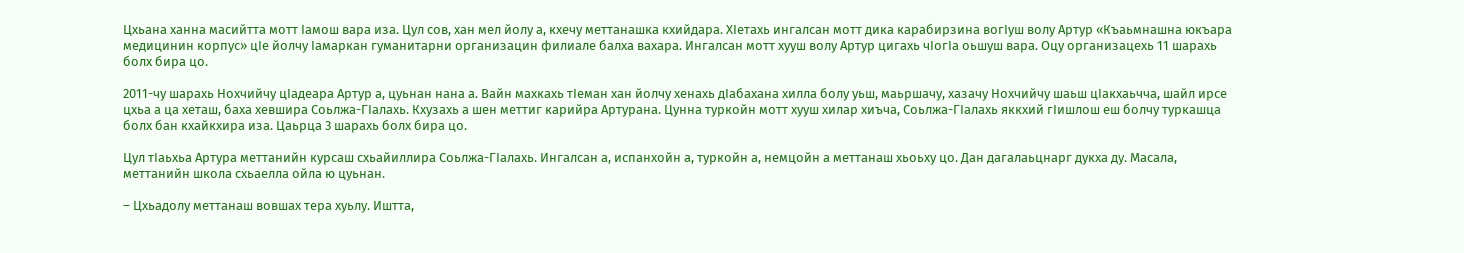Цхьана ханна масийтта мотт Iамош вара иза. Цул сов, хан мел йолу а, кхечу меттанашка кхийдара. ХIетахь ингалсан мотт дика карабирзина вогIуш волу Артур «Къаьмнашна юкъара медицинин корпус» цIе йолчу Iамаркан гуманитарни организацин филиале балха вахара. Ингалсан мотт хууш волу Артур цигахь чIогIа оьшуш вара. Оцу организацехь 11 шарахь болх бира цо.

2011-чу шарахь Нохчийчу цIадеара Артур а, цуьнан нана а. Вайн махкахь тIеман хан йолчу хенахь дIабахана хилла болу уьш, маьршачу, хазачу Нохчийчу шаьш цIакхаьчча, шайл ирсе цхьа а ца хеташ, баха хевшира Соьлжа-ГIалахь. Кхузахь а шен меттиг карийра Артурана. Цунна туркойн мотт хууш хилар хиъча, Соьлжа-ГIалахь яккхий гIишлош еш болчу туркашца болх бан кхайкхира иза. Цаьрца 3 шарахь болх бира цо.

Цул тIаьхьа Артура меттанийн курсаш схьайиллира Соьлжа-ГIалахь. Ингалсан а, испанхойн а, туркойн а, немцойн а меттанаш хьоьху цо. Дан дагалаьцнарг дукха ду. Масала, меттанийн школа схьаелла ойла ю цуьнан.

– Цхьадолу меттанаш вовшах тера хуьлу. Иштта,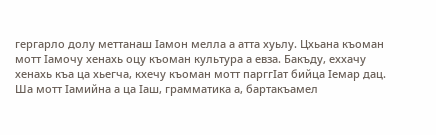гергарло долу меттанаш Iамон мелла а атта хуьлу. Цхьана къоман мотт Iамочу хенахь оцу къоман культура а евза. Бакъду, еххачу хенахь къа ца хьегча, кхечу къоман мотт парггIат бийца Iемар дац. Ша мотт Iамийна а ца Iаш, грамматика а, бартакъамел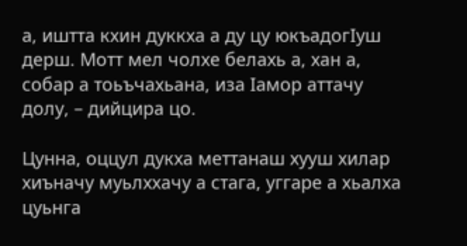а, иштта кхин дуккха а ду цу юкъадогIуш дерш. Мотт мел чолхе белахь а, хан а, собар а тоьъчахьана, иза Iамор аттачу долу, – дийцира цо.

Цунна, оццул дукха меттанаш хууш хилар хиъначу муьлххачу а стага, уггаре а хьалха цуьнга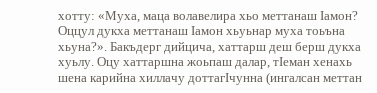хотту: «Муха, маца волавелира хьо меттанаш Iамон? Оццул дукха меттанаш Iамон хьуьнар муха тоьъна хьуна?». Бакъдерг дийцича, хаттарш деш берш дукха хуьлу. Оцу хаттаршна жоьпаш далар, тIеман хенахь шена карийна хиллачу доттагIчунна (ингалсан меттан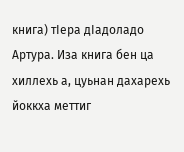книга) тIера дIадоладо Артура. Иза книга бен ца хиллехь а, цуьнан дахарехь йоккха меттиг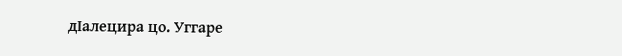дIалецира цо. Уггаре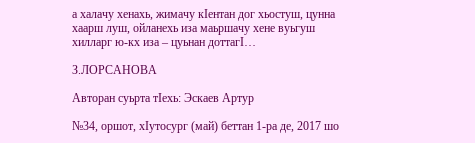а халачу хенахь, жимачу кIентан дог хьостуш, цунна хаарш луш, ойланехь иза маьршачу хене вуьгуш хилларг ю-кх иза – цуьнан доттагI…

З.ЛОРСАНОВА

Авторан суьрта тIехь: Эскаев Артур

№34, оршот, хIутосург (май) беттан 1-ра де, 2017 шо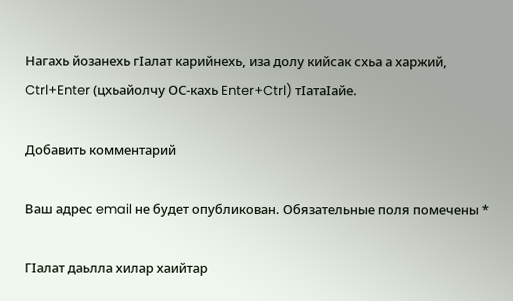Нагахь йозанехь гIалат карийнехь, иза долу кийсак схьа а харжий, Ctrl+Enter (цхьайолчу ОС-кахь Enter+Ctrl) тIатаIайе.

Добавить комментарий

Ваш адрес email не будет опубликован. Обязательные поля помечены *

ГIалат даьлла хилар хаийтар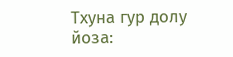Тхуна гур долу йоза: